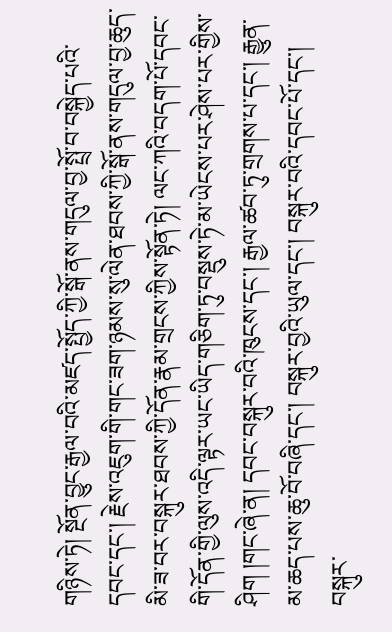གཉིས་ཏེ། སྔོན་བྱུང་རྒྱལ་བའི་མཛད་སྤྱོད་ཀྱི་སྒོ་ནས་གདུལ་བྱ་སྤྲོ་བ་བསྐྱེད་པའི་དབང་དང་། རྗེས་འཇུག་གི་གང་ཟག་ཉམས་སུ་ལེན་ཐབས་ཀྱི་སྒོ་ནས་གདུལ་བྱ་ཆུད་མི་ཟ་བར་བསྐུར་ཐབས་ཀྱི་དོན་རྣམ་གྲངས་ཀྱིས་སྟོན་ཏེ། ལང་ཀའི་བདག་པོ་དབང་གི་དོན་གྱི་ལུས་འདི་ལྟར་ཡང་ཡིད་གཅིག་ཏུ་བསྡུས་ཏེ་མ་ཡེངས་པར་ཤེས་པར་གྱིས་ཤིག །གང་ཞེ་ན། དབང་བསྐུར་བའི་ཁུངས་དང་། རྒྱལ་ཚབ་ཏུ་གྲགས་པ་དང་། རྒྱུན་མ་ཆད་པས་ཆུ་བོ་བཞི་དང་། བསྐུར་བྱའི་ཡུལ་དང་། བསྐུར་བའི་དབང་པོ་དང་། བསྐུར་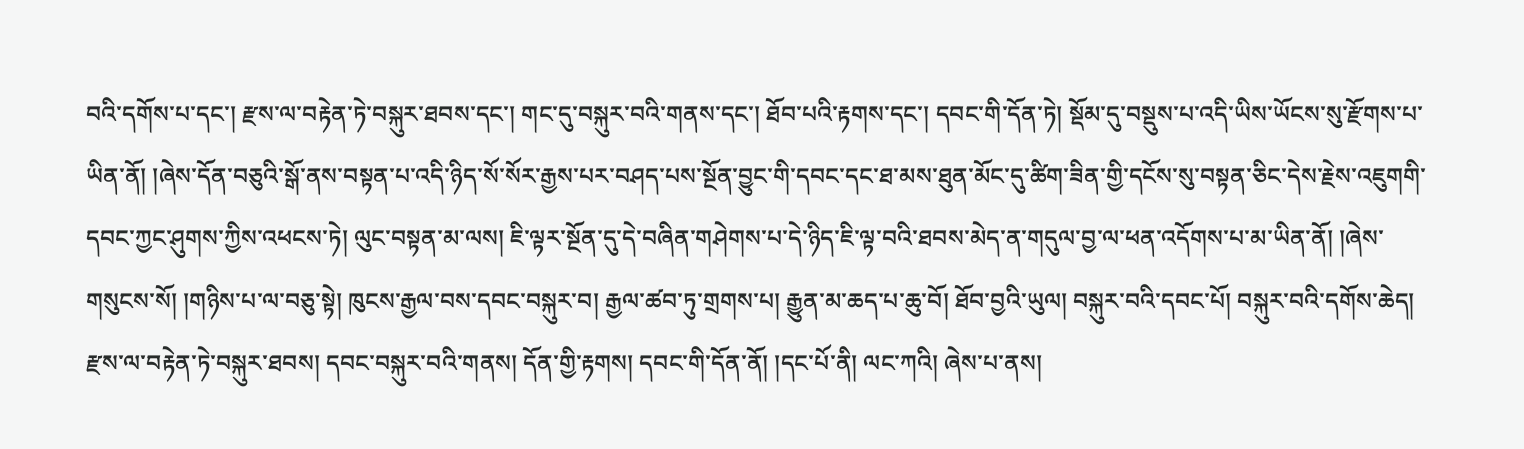བའི་དགོས་པ་དང་། རྫས་ལ་བརྟེན་ཏེ་བསྐུར་ཐབས་དང་། གང་དུ་བསྐུར་བའི་གནས་དང་། ཐོབ་པའི་རྟགས་དང་། དབང་གི་དོན་ཏེ། སྡོམ་དུ་བསྡུས་པ་འདི་ཡིས་ཡོངས་སུ་རྫོགས་པ་ཡིན་ནོ། །ཞེས་དོན་བཅུའི་སྒོ་ནས་བསྟན་པ་འདི་ཉིད་སོ་སོར་རྒྱས་པར་བཤད་པས་སྔོན་བྱུང་གི་དབང་དང་ཐ་མས་ཐུན་མོང་དུ་ཚིག་ཟིན་གྱི་དངོས་སུ་བསྟན་ཅིང་དེས་རྗེས་འཇུགགི་དབང་ཀྱང་ཤུགས་ཀྱིས་འཕངས་ཏེ། ལུང་བསྟན་མ་ལས། ཇི་ལྟར་སྔོན་དུ་དེ་བཞིན་གཤེགས་པ་དེ་ཉིད་ཇི་ལྟ་བའི་ཐབས་མེད་ན་གདུལ་བྱ་ལ་ཕན་འདོགས་པ་མ་ཡིན་ནོ། །ཞེས་གསུངས་སོ། །གཉིས་པ་ལ་བཅུ་སྟེ། ཁུངས་རྒྱལ་བས་དབང་བསྐུར་བ། རྒྱལ་ཚབ་ཏུ་གྲགས་པ། རྒྱུན་མ་ཆད་པ་ཆུ་བོ། ཐོབ་བྱའི་ཡུལ། བསྐུར་བའི་དབང་པོ། བསྐུར་བའི་དགོས་ཆེད། རྫས་ལ་བརྟེན་ཏེ་བསྐུར་ཐབས། དབང་བསྐུར་བའི་གནས། དོན་གྱི་རྟགས། དབང་གི་དོན་ནོ། །དང་པོ་ནི། ལང་ཀའི། ཞེས་པ་ནས།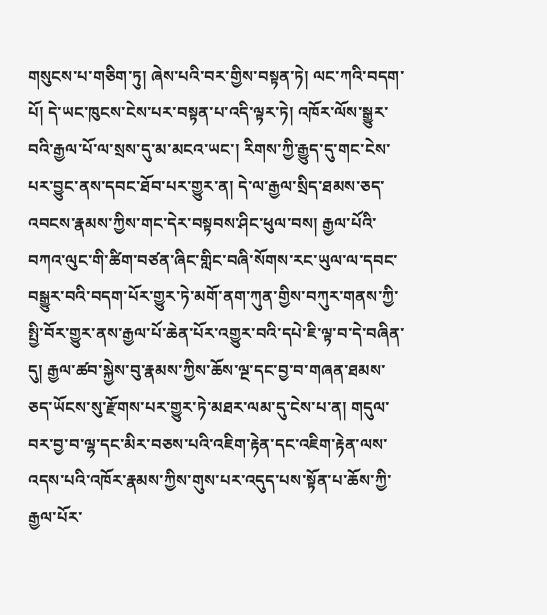གསུངས་པ་གཅིག་ཏུ། ཞེས་པའི་བར་གྱིས་བསྟན་ཏེ། ལང་ཀའི་བདག་པོ། དེ་ཡང་ཁུངས་ངེས་པར་བསྟན་པ་འདི་ལྟར་ཏེ། འཁོར་ལོས་སྒྱུར་བའི་རྒྱལ་པོ་ལ་སྲས་དུ་མ་མངའ་ཡང་། རིགས་ཀྱི་རྒྱུད་དུ་གང་ངེས་པར་བྱུང་ནས་དབང་ཐོབ་པར་གྱུར་ན། དེ་ལ་རྒྱལ་སྲིད་ཐམས་ཅད་འབངས་རྣམས་ཀྱིས་གང་དེར་བསྟབས་ཤིང་ཕུལ་བས། རྒྱལ་པོའི་བཀའ་ལུང་གི་ཚིག་བཙན་ཞིང་གླིང་བཞི་སོགས་རང་ཡུལ་ལ་དབང་བསྒྱུར་བའི་བདག་པོར་གྱུར་ཏེ་མགོ་ནག་ཀུན་གྱིས་བཀུར་གནས་ཀྱི་སྤྱི་བོར་གྱུར་ནས་རྒྱལ་པོ་ཆེན་པོར་འགྱུར་བའི་དཔེ་ཇི་ལྟ་བ་དེ་བཞིན་དུ། རྒྱལ་ཚབ་སྐྱེས་བུ་རྣམས་ཀྱིས་ཆོས་ལྔ་དང་བྱ་བ་གཞན་ཐམས་ཅད་ཡོངས་སུ་རྫོགས་པར་གྱུར་ཏེ་མཐར་ལམ་དུ་ངེས་པ་ན། གདུལ་བར་བྱ་བ་ལྷ་དང་མིར་བཅས་པའི་འཇིག་རྟེན་དང་འཇིག་རྟེན་ལས་འདས་པའི་འཁོར་རྣམས་ཀྱིས་གུས་པར་འདུད་པས་སྟོན་པ་ཆོས་ཀྱི་རྒྱལ་པོར་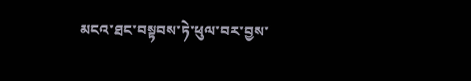མངའ་ཐང་བསྟབས་ཏེ་ཕུལ་བར་བྱས་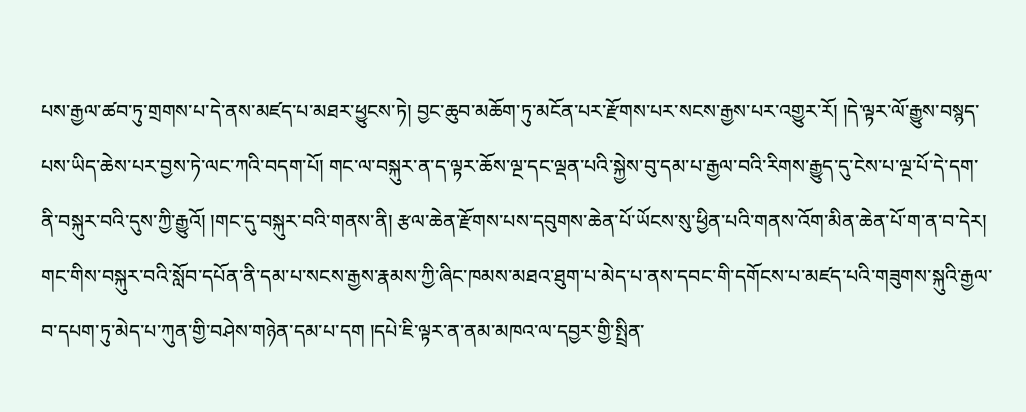པས་རྒྱལ་ཚབ་ཏུ་གྲགས་པ་དེ་ནས་མཛད་པ་མཐར་ཕྱུངས་ཏེ། བྱང་ཆུབ་མཆོག་ཏུ་མངོན་པར་རྫོགས་པར་སངས་རྒྱས་པར་འགྱུར་རོ། །དེ་ལྟར་ལོ་རྒྱུས་བསྙད་པས་ཡིད་ཆེས་པར་བྱས་ཏེ་ལང་ཀའི་བདག་པོ། གང་ལ་བསྐུར་ན་ད་ལྟར་ཆོས་ལྔ་དང་ལྡན་པའི་སྐྱེས་བུ་དམ་པ་རྒྱལ་བའི་རིགས་རྒྱུད་དུ་ངེས་པ་ལྔ་པོ་དེ་དག་ནི་བསྐུར་བའི་དུས་ཀྱི་རྒྱུའོ། །གང་དུ་བསྐུར་བའི་གནས་ནི། རྩལ་ཆེན་རྫོགས་པས་དབུགས་ཆེན་པོ་ཡོངས་སུ་ཕྱིན་པའི་གནས་འོག་མིན་ཆེན་པོ་ག་ན་བ་དེར། གང་གིས་བསྐུར་བའི་སློབ་དཔོན་ནི་དམ་པ་སངས་རྒྱས་རྣམས་ཀྱི་ཞིང་ཁམས་མཐའ་ཐུག་པ་མེད་པ་ནས་དབང་གི་དགོངས་པ་མཛད་པའི་གཟུགས་སྐུའི་རྒྱལ་བ་དཔག་ཏུ་མེད་པ་ཀུན་གྱི་བཤེས་གཉེན་དམ་པ་དག །དཔེ་ཇི་ལྟར་ན་ནམ་མཁའ་ལ་དབྱར་གྱི་སྤྲིན་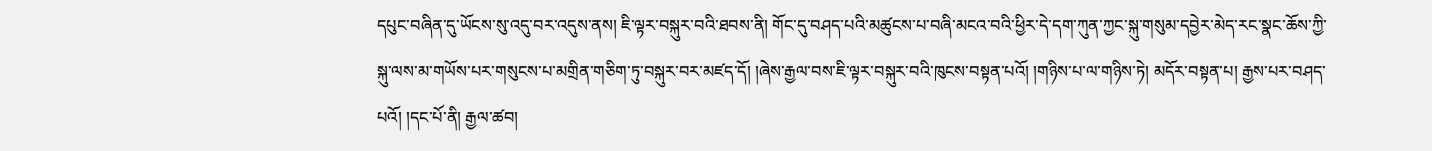དཔུང་བཞིན་དུ་ཡོངས་སུ་འདུ་བར་འདུས་ནས། ཇི་ལྟར་བསྐུར་བའི་ཐབས་ནི། གོང་དུ་བཤད་པའི་མཚུངས་པ་བཞི་མངའ་བའི་ཕྱིར་དེ་དག་ཀུན་ཀྱང་སྐུ་གསུམ་དབྱེར་མེད་རང་སྣང་ཆོས་ཀྱི་སྐུ་ལས་མ་གཡོས་པར་གསུངས་པ་མགྲིན་གཅིག་ཏུ་བསྐུར་བར་མཛད་དོ། །ཞེས་རྒྱལ་བས་ཇི་ལྟར་བསྐུར་བའི་ཁུངས་བསྟན་པའོ། །གཉིས་པ་ལ་གཉིས་ཏེ། མདོར་བསྟན་པ། རྒྱས་པར་བཤད་པའོ། །དང་པོ་ནི། རྒྱལ་ཚབ།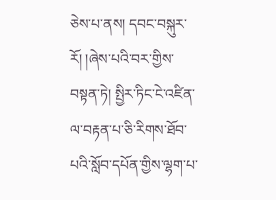ཅེས་པ་ནས། དབང་བསྐུར་རོ། །ཞེས་པའི་བར་གྱིས་བསྟན་ཏེ། སྤྱིར་ཏིང་ངེ་འཛིན་ལ་བརྟན་པ་ཅི་རིགས་ཐོབ་པའི་སློབ་དཔོན་གྱིས་ལྷག་པ་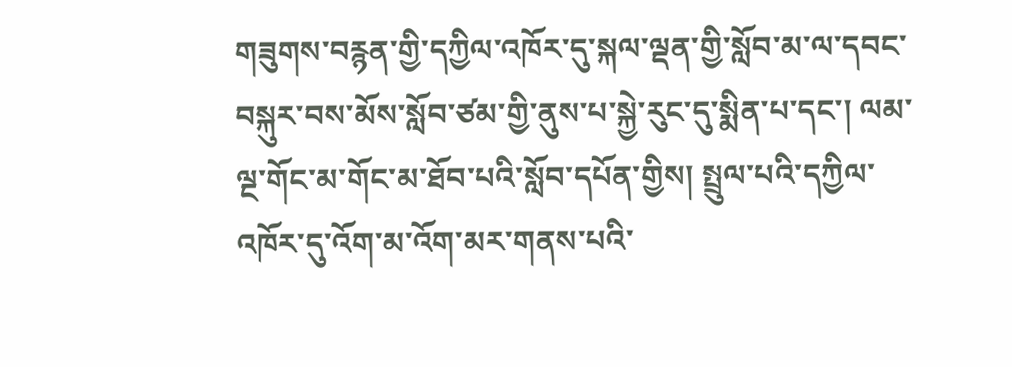གཟུགས་བརྙན་གྱི་དཀྱིལ་འཁོར་དུ་སྐལ་ལྡན་གྱི་སློབ་མ་ལ་དབང་བསྐུར་བས་མོས་སློབ་ཙམ་གྱི་ནུས་པ་སྐྱེ་རུང་དུ་སྨིན་པ་དང་། ལམ་ལྔ་གོང་མ་གོང་མ་ཐོབ་པའི་སློབ་དཔོན་གྱིས། སྤྲུལ་པའི་དཀྱིལ་འཁོར་དུ་འོག་མ་འོག་མར་གནས་པའི་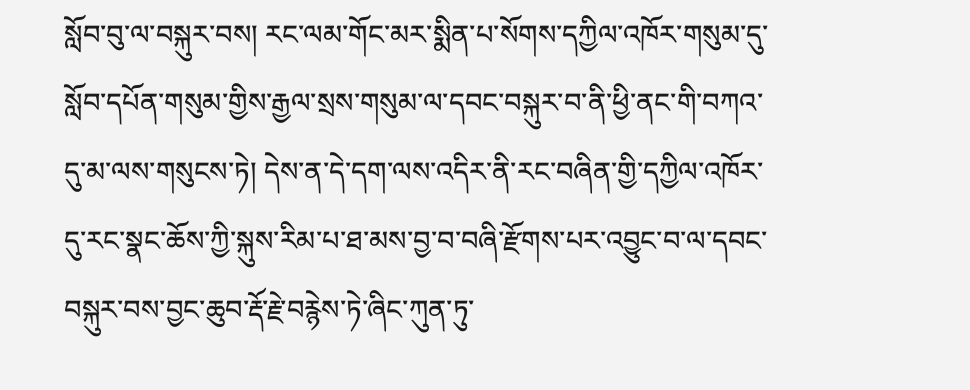སློབ་བུ་ལ་བསྐུར་བས། རང་ལམ་གོང་མར་སྨིན་པ་སོགས་དཀྱིལ་འཁོར་གསུམ་དུ་སློབ་དཔོན་གསུམ་གྱིས་རྒྱལ་སྲས་གསུམ་ལ་དབང་བསྐུར་བ་ནི་ཕྱི་ནང་གི་བཀའ་དུ་མ་ལས་གསུངས་ཏེ། དེས་ན་དེ་དག་ལས་འདིར་ནི་རང་བཞིན་གྱི་དཀྱིལ་འཁོར་དུ་རང་སྣང་ཆོས་ཀྱི་སྐུས་རིམ་པ་ཐ་མས་བྱ་བ་བཞི་རྫོགས་པར་འབྱུང་བ་ལ་དབང་བསྐུར་བས་བྱང་ཆུབ་རྡོ་རྗེ་བརྙེས་ཏེ་ཞིང་ཀུན་ཏུ་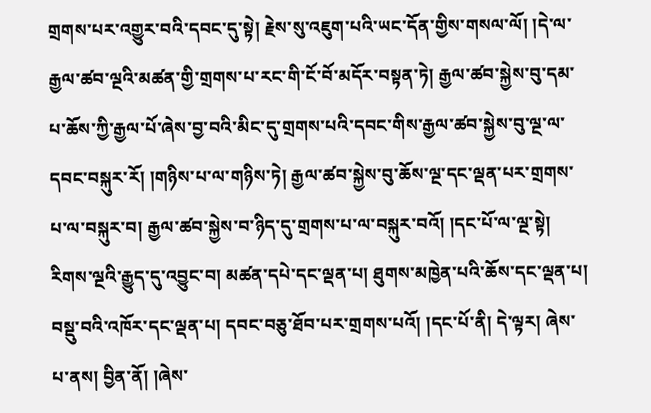གྲགས་པར་འགྱུར་བའི་དབང་དུ་སྟེ། རྗེས་སུ་འཇུག་པའི་ཡང་དོན་གྱིས་གསལ་ལོ། །དེ་ལ་རྒྱལ་ཚབ་ལྔའི་མཚན་གྱི་གྲགས་པ་རང་གི་ངོ་བོ་མདོར་བསྟན་ཏེ། རྒྱལ་ཚབ་སྐྱེས་བུ་དམ་པ་ཆོས་ཀྱི་རྒྱལ་པོ་ཞེས་བྱ་བའི་མིང་དུ་གྲགས་པའི་དབང་གིས་རྒྱལ་ཚབ་སྐྱེས་བུ་ལྔ་ལ་དབང་བསྐུར་རོ། །གཉིས་པ་ལ་གཉིས་ཏེ། རྒྱལ་ཚབ་སྐྱེས་བུ་ཆོས་ལྔ་དང་ལྡན་པར་གྲགས་པ་ལ་བསྐུར་བ། རྒྱལ་ཚབ་སྐྱེས་བ་ཉིད་དུ་གྲགས་པ་ལ་བསྐུར་བའོ། །དང་པོ་ལ་ལྔ་སྟེ། རིགས་ལྔའི་རྒྱུད་དུ་འབྱུང་བ། མཚན་དཔེ་དང་ལྡན་པ། ཐུགས་མཁྱེན་པའི་ཆོས་དང་ལྡན་པ། བསྡུ་བའི་འཁོར་དང་ལྡན་པ། དབང་བཅུ་ཐོབ་པར་གྲགས་པའོ། །དང་པོ་ནི། དེ་ལྟར། ཞེས་པ་ནས། བྱིན་ནོ། །ཞེས་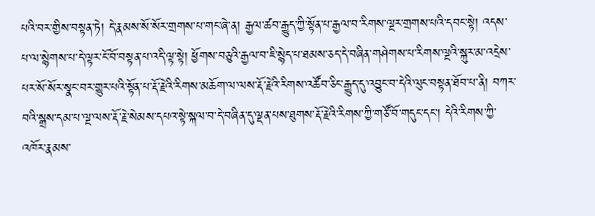པའི་བར་གྱིས་བསྟན་ཏེ། དེ་རྣམས་སོ་སོར་གྲགས་པ་གང་ཞེ་ན། རྒྱལ་ཚབ་རྒྱུད་ཀྱི་སྟོན་པ་རྒྱལ་བ་རིགས་ལྔར་གྲགས་པའི་དབང་སྟེ། འདས་པ་ལ་སྙེགས་པ་དེ་ལྟར་ངོ་བོ་བསྟན་པ་འདི་ལྟ་སྟེ། ཕྱོགས་བཅུའི་རྒྱལ་བ་ཇི་སྙེད་པ་ཐམས་ཅད་དེ་བཞིན་གཤེགས་པ་རིགས་ལྔའི་སྐུར་མ་འདྲེས་པར་སོ་སོར་སྣང་བར་གྱུར་པའི་སྟོན་པ་རྡོ་རྗེའི་རིགས་མཆོག་ལ་ལས་རྡོ་རྗེའི་རིགས་འཚོབ་ཅིང་རྒྱུད་དུ་འབྱུང་བ་དེའི་ལུང་བསྟན་ཐོབ་པ་ནི། བཀར་བའི་སྒྲས་དམ་པ་ལྔ་ལས་རྡོ་རྗེ་སེམས་དཔའ་སྟེ་སྐལ་བ་དེ་བཞིན་དུ་ལྡན་པས་ཐུགས་རྡོ་རྗེའི་རིགས་ཀྱི་གཙོ་བོ་གདུང་དང་། དེའི་རིགས་ཀྱི་འཁོར་རྣམས་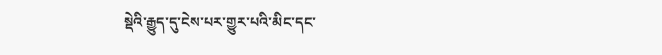སྡེའི་རྒྱུད་དུ་ངེས་པར་གྱུར་པའི་མིང་དང་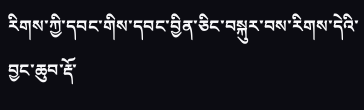རིགས་ཀྱི་དབང་གིས་དབང་བྱིན་ཅིང་བསྐུར་བས་རིགས་དེའི་བྱང་ཆུབ་རྡོ་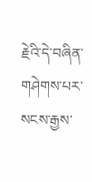རྗེའི་དེ་བཞིན་གཤེགས་པར་སངས་རྒྱས་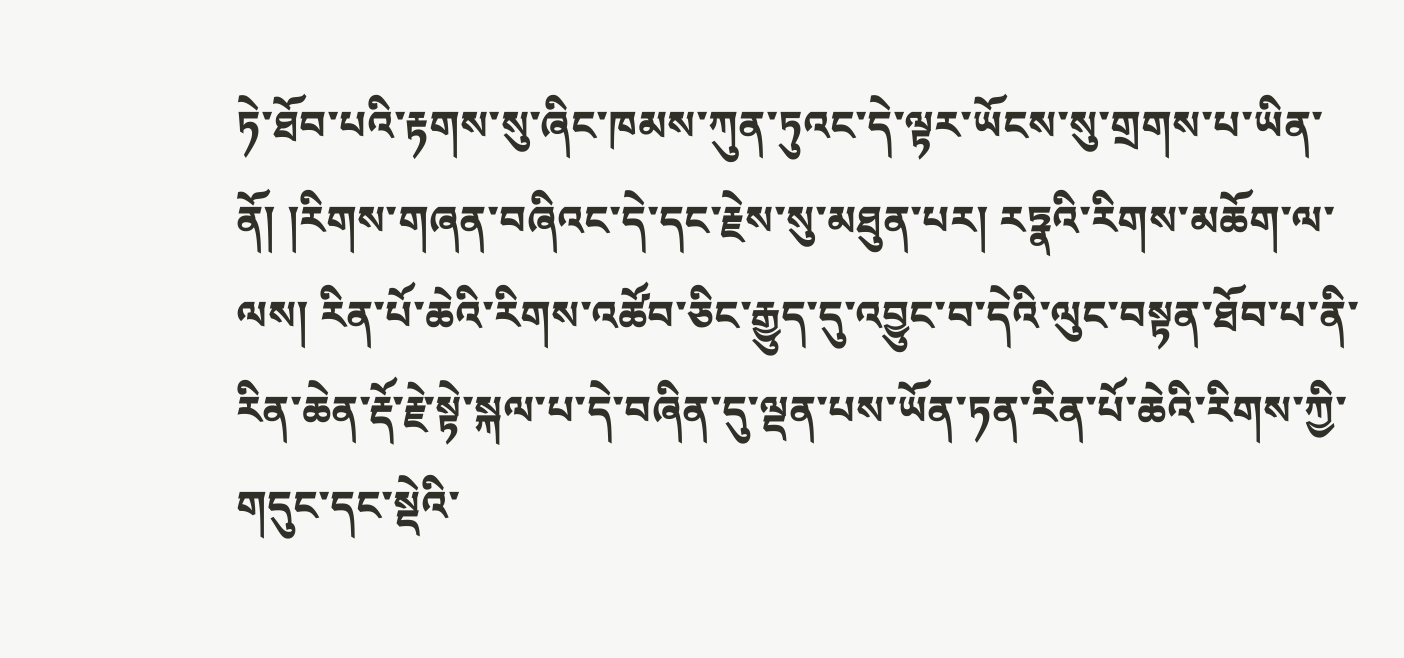ཏེ་ཐོབ་པའི་རྟགས་སུ་ཞིང་ཁམས་ཀུན་ཏུའང་དེ་ལྟར་ཡོངས་སུ་གྲགས་པ་ཡིན་ནོ། །རིགས་གཞན་བཞིའང་དེ་དང་རྗེས་སུ་མཐུན་པར། རཏྣའི་རིགས་མཆོག་ལ་ལས། རིན་པོ་ཆེའི་རིགས་འཚོབ་ཅིང་རྒྱུད་དུ་འབྱུང་བ་དེའི་ལུང་བསྟན་ཐོབ་པ་ནི་རིན་ཆེན་རྡོ་རྗེ་སྟེ་སྐལ་པ་དེ་བཞིན་དུ་ལྡན་པས་ཡོན་ཏན་རིན་པོ་ཆེའི་རིགས་ཀྱི་གདུང་དང་སྡེའི་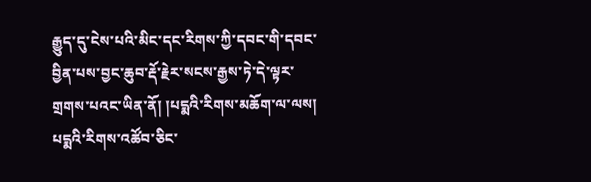རྒྱུད་དུ་ངེས་པའི་མིང་དང་རིགས་ཀྱི་དབང་གི་དབང་བྱིན་པས་བྱང་ཆུབ་རྡོ་རྗེར་སངས་རྒྱས་ཏེ་དེ་ལྟར་གྲགས་པའང་ཡིན་ནོ། །པདྨའི་རིགས་མཆོག་ལ་ལས། པདྨའི་རིགས་འཚོབ་ཅིང་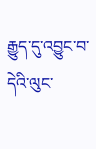རྒྱུད་དུ་འབྱུང་བ་དེའི་ལུང་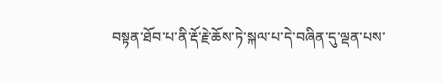བསྟན་ཐོབ་པ་ནི་རྡོ་རྗེ་ཆོས་ཏེ་སྐལ་པ་དེ་བཞིན་དུ་ལྡན་པས་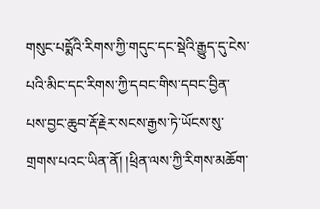གསུང་པདྨོའི་རིགས་ཀྱི་གདུང་དང་སྡེའི་རྒྱུད་དུ་ངེས་པའི་མིང་དང་རིགས་ཀྱི་དབང་གིས་དབང་བྱིན་པས་བྱང་ཆུབ་རྡོ་རྗེར་སངས་རྒྱས་ཏེ་ཡོངས་སུ་གྲགས་པའང་ཡིན་ནོ། །ཕྲིན་ལས་ཀྱི་རིགས་མཆོག་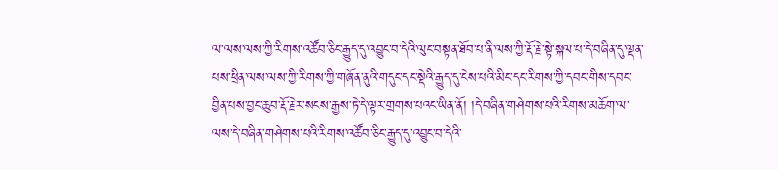ལ་ལས་ལས་ཀྱི་རིགས་འཚོབ་ཅིང་རྒྱུད་དུ་འབྱུང་བ་དེའི་ལུང་བསྟན་ཐོབ་པ་ནི་ལས་ཀྱི་རྡོ་རྗེ་སྟེ་སྐལ་པ་དེ་བཞིན་དུ་ལྡན་པས་ཕྲིན་ལས་ལས་ཀྱི་རིགས་ཀྱི་གཞོན་ནུའི་གདུང་དང་སྡེའི་རྒྱུད་དུ་ངེས་པའི་མིང་དང་རིགས་ཀྱི་དབང་གིས་དབང་བྱིན་པས་བྱང་ཆུབ་རྡོ་རྗེར་སངས་རྒྱས་ཏེ་དེ་ལྟར་གྲགས་པའང་ཡིན་ནོ། །དེ་བཞིན་གཤེགས་པའི་རིགས་མཆོག་ལ་ལས་དེ་བཞིན་གཤེགས་པའི་རིགས་འཚོབ་ཅིང་རྒྱུད་དུ་འབྱུང་བ་དེའི་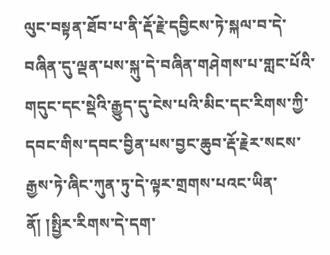ལུང་བསྟན་ཐོབ་པ་ནི་རྡོ་རྗེ་དབྱིངས་ཏེ་སྐལ་བ་དེ་བཞིན་དུ་ལྡན་པས་སྐུ་དེ་བཞིན་གཤེགས་པ་གླང་པོའི་གདུང་དང་སྡེའི་རྒྱུད་དུ་ངེས་པའི་མིང་དང་རིགས་ཀྱི་དབང་གིས་དབང་བྱིན་པས་བྱང་ཆུབ་རྡོ་རྗེར་སངས་རྒྱས་ཏེ་ཞིང་ཀུན་ཏུ་དེ་ལྟར་གྲགས་པའང་ཡིན་ནོ། །སྤྱིར་རིགས་དེ་དག་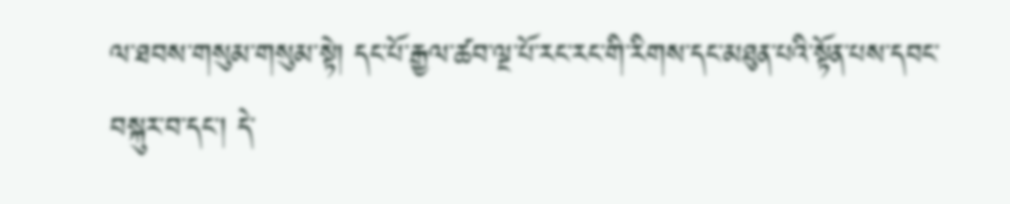ལ་ཐབས་གསུམ་གསུམ་སྟེ། དང་པོ་རྒྱལ་ཚབ་ལྔ་པོ་རང་རང་གི་རིགས་དང་མཐུན་པའི་སྟོན་པས་དབང་བསྐུར་བ་དང་། དེ་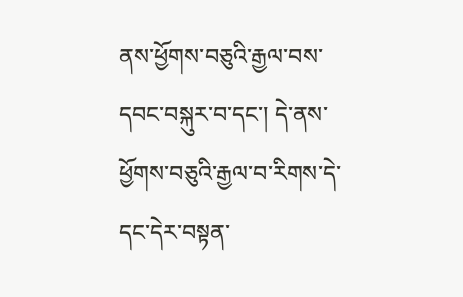ནས་ཕྱོགས་བཅུའི་རྒྱལ་བས་དབང་བསྐུར་བ་དང་། དེ་ནས་ཕྱོགས་བཅུའི་རྒྱལ་བ་རིགས་དེ་དང་དེར་བསྟན་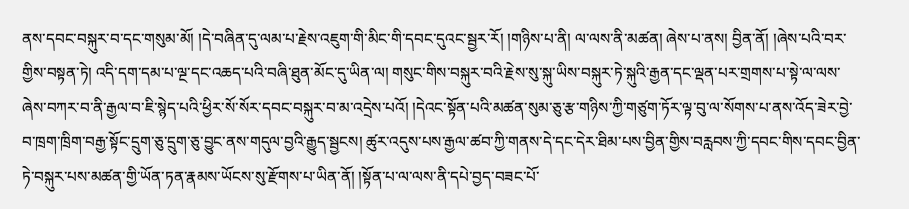ནས་དབང་བསྐུར་བ་དང་གསུམ་མོ། །དེ་བཞིན་དུ་ལམ་པ་རྗེས་འཇུག་གི་མིང་གི་དབང་དུའང་སྦྱར་རོ། །གཉིས་པ་ནི། ལ་ལས་ནི་མཚན། ཞེས་པ་ནས། བྱིན་ནོ། །ཞེས་པའི་བར་གྱིས་བསྟན་ཏེ། འདི་དག་དམ་པ་ལྔ་དང་འཆད་པའི་བཞི་ཐུན་མོང་དུ་ཡིན་ལ། གསུང་གིས་བསྐུར་བའི་རྗེས་སུ་སྐུ་ཡིས་བསྐུར་ཏེ་སྐུའི་རྒྱན་དང་ལྡན་པར་གྲགས་པ་སྟེ་ལ་ལས་ཞེས་བཀར་བ་ནི་རྒྱལ་བ་ཇི་སྙེད་པའི་ཕྱིར་སོ་སོར་དབང་བསྐུར་བ་མ་འདྲེས་པའོ། །དེའང་སྟོན་པའི་མཚན་སུམ་ཅུ་རྩ་གཉིས་ཀྱི་གཙུག་ཏོར་ལྟ་བུ་ལ་སོགས་པ་ནས་འོད་ཟེར་བྱེ་བ་ཁྲག་ཁྲིག་བརྒྱ་སྟོང་དྲུག་ཅུ་དྲུག་ཅུ་བྱུང་ནས་གདུལ་བྱའི་རྒྱུད་སྦྱངས། ཚུར་འདུས་པས་རྒྱལ་ཚབ་ཀྱི་གནས་དེ་དང་དེར་ཐིམ་པས་བྱིན་གྱིས་བརླབས་ཀྱི་དབང་གིས་དབང་བྱིན་ཏེ་བསྐུར་པས་མཚན་གྱི་ཡོན་ཏན་རྣམས་ཡོངས་སུ་རྫོགས་པ་ཡིན་ནོ། །སྟོན་པ་ལ་ལས་ནི་དཔེ་བྱད་བཟང་པོ་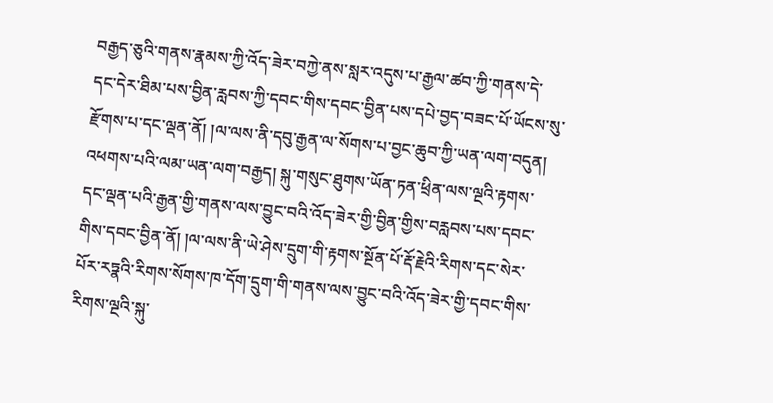བརྒྱད་ཅུའི་གནས་རྣམས་ཀྱི་འོད་ཟེར་བཀྱེ་ནས་སླར་འདུས་པ་རྒྱལ་ཚབ་ཀྱི་གནས་དེ་དང་དེར་ཐིམ་པས་བྱིན་རླབས་ཀྱི་དབང་གིས་དབང་བྱིན་པས་དཔེ་བྱད་བཟང་པོ་ཡོངས་སུ་རྫོགས་པ་དང་ལྡན་ནོ། །ལ་ལས་ནི་དབུ་རྒྱན་ལ་སོགས་པ་བྱང་ཆུབ་ཀྱི་ཡན་ལག་བདུན། འཕགས་པའི་ལམ་ཡན་ལག་བརྒྱད། སྐུ་གསུང་ཐུགས་ཡོན་ཏན་ཕྲིན་ལས་ལྔའི་རྟགས་དང་ལྡན་པའི་རྒྱན་གྱི་གནས་ལས་བྱུང་བའི་འོད་ཟེར་གྱི་བྱིན་གྱིས་བརླབས་པས་དབང་གིས་དབང་བྱིན་ནོ། །ལ་ལས་ནི་ཡེ་ཤེས་དྲུག་གི་རྟགས་སྔོན་པོ་རྡོ་རྗེའི་རིགས་དང་སེར་པོར་རཏྣའི་རིགས་སོགས་ཁ་དོག་དྲུག་གི་གནས་ལས་བྱུང་བའི་འོད་ཟེར་གྱི་དབང་གིས་རིགས་ལྔའི་སྐུ་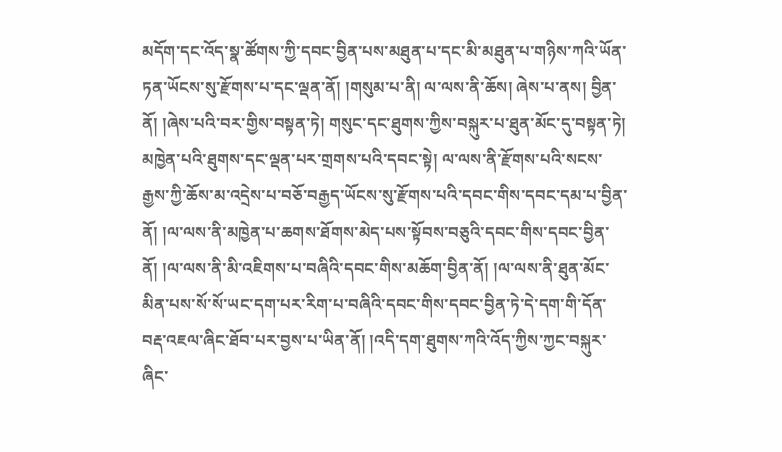མདོག་དང་འོད་སྣ་ཚོགས་ཀྱི་དབང་བྱིན་པས་མཐུན་པ་དང་མི་མཐུན་པ་གཉིས་ཀའི་ཡོན་ཏན་ཡོངས་སུ་རྫོགས་པ་དང་ལྡན་ནོ། །གསུམ་པ་ནི། ལ་ལས་ནི་ཆོས། ཞེས་པ་ནས། བྱིན་ནོ། །ཞེས་པའི་བར་གྱིས་བསྟན་ཏེ། གསུང་དང་ཐུགས་ཀྱིས་བསྐུར་པ་ཐུན་མོང་དུ་བསྟན་ཏེ། མཁྱེན་པའི་ཐུགས་དང་ལྡན་པར་གྲགས་པའི་དབང་སྟེ། ལ་ལས་ནི་རྫོགས་པའི་སངས་རྒྱས་ཀྱི་ཆོས་མ་འདྲེས་པ་བཅོ་བརྒྱད་ཡོངས་སུ་རྫོགས་པའི་དབང་གིས་དབང་དམ་པ་བྱིན་ནོ། །ལ་ལས་ནི་མཁྱེན་པ་ཆགས་ཐོགས་མེད་པས་སྟོབས་བཅུའི་དབང་གིས་དབང་བྱིན་ནོ། །ལ་ལས་ནི་མི་འཇིགས་པ་བཞིའི་དབང་གིས་མཆོག་བྱིན་ནོ། །ལ་ལས་ནི་ཐུན་མོང་མིན་པས་སོ་སོ་ཡང་དག་པར་རིག་པ་བཞིའི་དབང་གིས་དབང་བྱིན་ཏེ་དེ་དག་གི་དོན་བརྡ་འཇལ་ཞིང་ཐོབ་པར་བྱས་པ་ཡིན་ནོ། །འདི་དག་ཐུགས་ཀའི་འོད་ཀྱིས་ཀྱང་བསྐུར་ཞིང་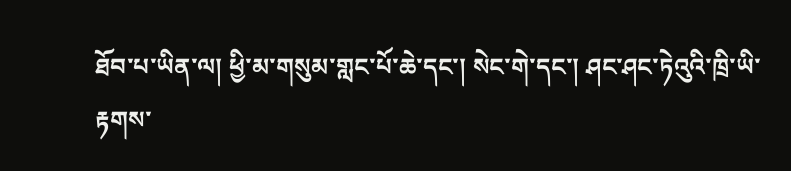ཐོབ་པ་ཡིན་ལ། ཕྱི་མ་གསུམ་གླང་པོ་ཆེ་དང་། སེང་གེ་དང་། ཤང་ཤང་ཏེའུའི་ཁྲི་ཡི་རྟགས་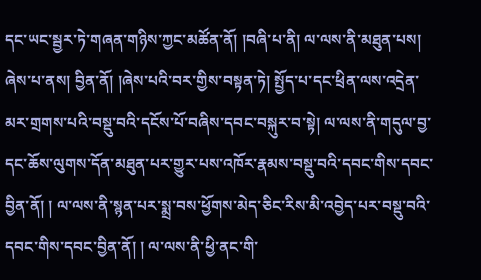དང་ཡང་སྦྱར་ཏེ་གཞན་གཉིས་ཀྱང་མཚོན་ནོ། །བཞི་པ་ནི། ལ་ལས་ནི་མཐུན་པས། ཞེས་པ་ནས། བྱིན་ནོ། །ཞེས་པའི་བར་གྱིས་བསྟན་ཏེ། སྤྱོད་པ་དང་ཕྲིན་ལས་འདྲེན་མར་གྲགས་པའི་བསྡུ་བའི་དངོས་པོ་བཞིས་དབང་བསྐུར་བ་སྟེ། ལ་ལས་ནི་གདུལ་བྱ་དང་ཆོས་ལུགས་དོན་མཐུན་པར་གྱུར་པས་འཁོར་རྣམས་བསྡུ་བའི་དབང་གིས་དབང་བྱིན་ནོ། ། ལ་ལས་ནི་སྙན་པར་སྨྲ་བས་ཕྱོགས་མེད་ཅིང་རིས་མི་འབྱེད་པར་བསྡུ་བའི་དབང་གིས་དབང་བྱིན་ནོ། ། ལ་ལས་ནི་ཕྱི་ནང་གི་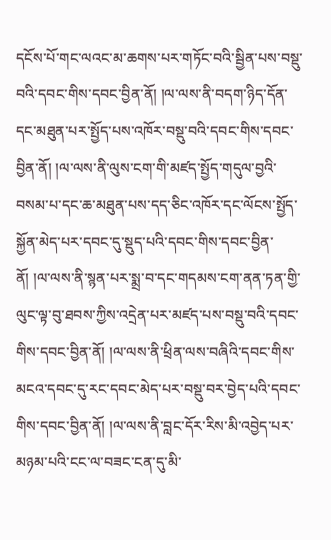དངོས་པོ་གང་ལའང་མ་ཆགས་པར་གཏོང་བའི་སྦྱིན་པས་བསྡུ་བའི་དབང་གིས་དབང་བྱིན་ནོ། །ལ་ལས་ནི་བདག་ཉིད་དོན་དང་མཐུན་པར་སྤྱོད་པས་འཁོར་བསྡུ་བའི་དབང་གིས་དབང་བྱིན་ནོ། །ལ་ལས་ནི་ལུས་ངག་གི་མཛད་སྤྱོད་གདུལ་བྱའི་བསམ་པ་དང་ཆ་མཐུན་པས་དད་ཅིང་འཁོར་དང་ལོངས་སྤྱོད་སྐྱོན་མེད་པར་དབང་དུ་སྡུད་པའི་དབང་གིས་དབང་བྱིན་ནོ། །ལ་ལས་ནི་སྙན་པར་སྨྲ་བ་དང་གདམས་ངག་ནན་ཏན་གྱི་ལུང་ལྟ་བུ་ཐབས་ཀྱིས་འདྲེན་པར་མཛད་པས་བསྡུ་བའི་དབང་གིས་དབང་བྱིན་ནོ། །ལ་ལས་ནི་ཕྲིན་ལས་བཞིའི་དབང་གིས་མངའ་དབང་དུ་རང་དབང་མེད་པར་བསྡུ་བར་བྱེད་པའི་དབང་གིས་དབང་བྱིན་ནོ། །ལ་ལས་ནི་བླང་དོར་རིས་མི་འབྱེད་པར་མཉམ་པའི་ངང་ལ་བཟང་ངན་དུ་མི་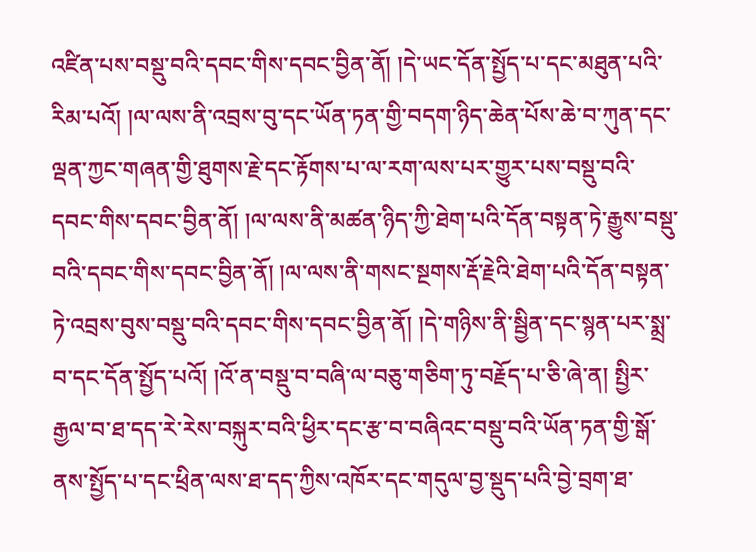འཛིན་པས་བསྡུ་བའི་དབང་གིས་དབང་བྱིན་ནོ། །དེ་ཡང་དོན་སྤྱོད་པ་དང་མཐུན་པའི་རིམ་པའོ། །ལ་ལས་ནི་འབྲས་བུ་དང་ཡོན་ཏན་གྱི་བདག་ཉིད་ཆེན་པོས་ཆེ་བ་ཀུན་དང་ལྡན་ཀྱང་གཞན་གྱི་ཐུགས་རྗེ་དང་རྟོགས་པ་ལ་རག་ལས་པར་གྱུར་པས་བསྡུ་བའི་དབང་གིས་དབང་བྱིན་ནོ། །ལ་ལས་ནི་མཚན་ཉིད་ཀྱི་ཐེག་པའི་དོན་བསྟན་ཏེ་རྒྱུས་བསྡུ་བའི་དབང་གིས་དབང་བྱིན་ནོ། །ལ་ལས་ནི་གསང་སྔགས་རྡོ་རྗེའི་ཐེག་པའི་དོན་བསྟན་ཏེ་འབྲས་བུས་བསྡུ་བའི་དབང་གིས་དབང་བྱིན་ནོ། །དེ་གཉིས་ནི་སྦྱིན་དང་སྙན་པར་སྨྲ་བ་དང་དོན་སྤྱོད་པའོ། །འོ་ན་བསྡུ་བ་བཞི་ལ་བཅུ་གཅིག་ཏུ་བརྗོད་པ་ཅི་ཞེ་ན། སྤྱིར་རྒྱལ་བ་ཐ་དད་རེ་རེས་བསྐུར་བའི་ཕྱིར་དང་རྩ་བ་བཞིའང་བསྡུ་བའི་ཡོན་ཏན་གྱི་སྒོ་ནས་སྤྱོད་པ་དང་ཕྲིན་ལས་ཐ་དད་ཀྱིས་འཁོར་དང་གདུལ་བྱ་སྡུད་པའི་བྱེ་བྲག་ཐ་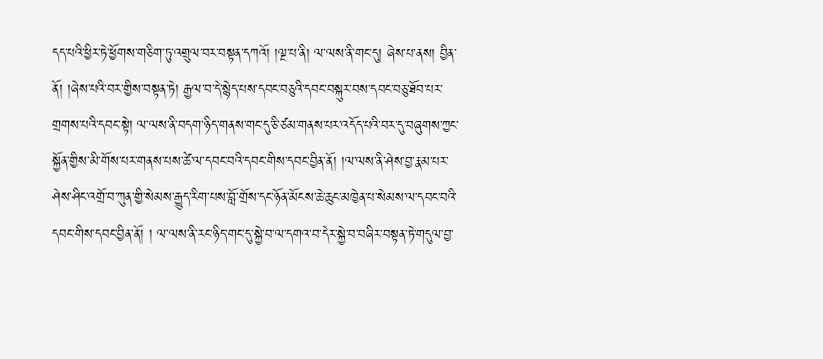དད་པའི་ཕྱིར་ཏེ་ཕྱོགས་གཅིག་ཏུ་འགྲུལ་བར་བསྟན་དཀའོ། །ལྔ་པ་ནི། ལ་ལས་ནི་གང་དུ། ཞེས་པ་ནས། བྱིན་ནོ། །ཞེས་པའི་བར་གྱིས་བསྟན་ཏེ། རྒྱལ་བ་དེ་སྙེད་པས་དབང་བཅུའི་དབང་བསྐུར་བས་དབང་བཅུ་ཐོབ་པར་གྲགས་པའི་དབང་སྟེ། ལ་ལས་ནི་བདག་ཉིད་གནས་གང་དུ་ཅི་ཙམ་གནས་པར་འདོད་པའི་བར་དུ་བཞུགས་ཀྱང་སྐྱོན་གྱིས་མི་གོས་པར་གནས་པས་ཚེ་ལ་དབང་བའི་དབང་གིས་དབང་བྱིན་ནོ། །ལ་ལས་ནི་ཤེས་བྱ་རྣམ་པར་ཤེས་ཤིང་འགྲོ་བ་ཀུན་གྱི་སེམས་རྒྱུད་རིག་པས་བློ་གྲོས་དང་ཉོན་མོངས་ཆེ་ཆུང་མཁྱེན་པ་སེམས་ལ་དབང་བའི་དབང་གིས་དབང་བྱིན་ནོ། ། ལ་ལས་ནི་རང་ཉིད་གང་དུ་སྐྱེ་བ་ལ་དགའ་བ་དེར་སྐྱེ་བ་བཞིར་བསྟན་ཏེ་གདུལ་བྱ་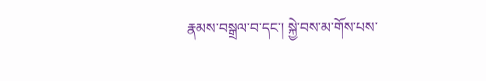རྣམས་བསྒྲལ་བ་དང་། སྐྱེ་བས་མ་གོས་པས་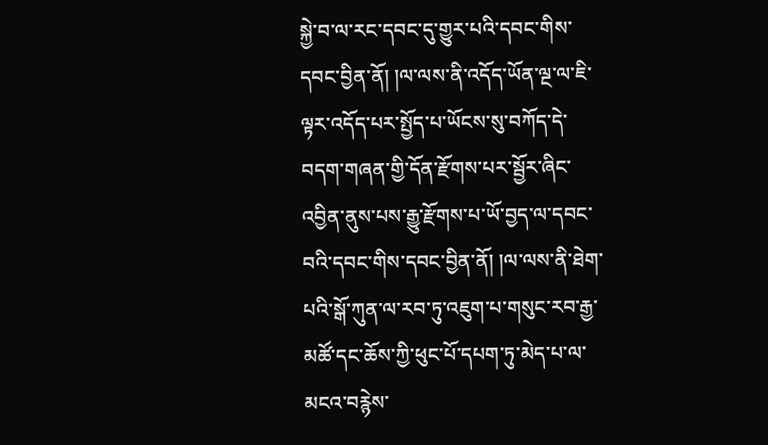སྐྱེ་བ་ལ་རང་དབང་དུ་གྱུར་པའི་དབང་གིས་དབང་བྱིན་ནོ། །ལ་ལས་ནི་འདོད་ཡོན་ལྔ་ལ་ཇི་ལྟར་འདོད་པར་སྤྱོད་པ་ཡོངས་སུ་བཀོད་དེ་བདག་གཞན་གྱི་དོན་རྫོགས་པར་སྦྱོར་ཞིང་འབྱིན་ནུས་པས་རྒྱུ་རྫོགས་པ་ཡོ་བྱད་ལ་དབང་བའི་དབང་གིས་དབང་བྱིན་ནོ། །ལ་ལས་ནི་ཐེག་པའི་སྒོ་ཀུན་ལ་རབ་ཏུ་འཇུག་པ་གསུང་རབ་རྒྱ་མཚོ་དང་ཆོས་ཀྱི་ཕུང་པོ་དཔག་ཏུ་མེད་པ་ལ་མངའ་བརྙེས་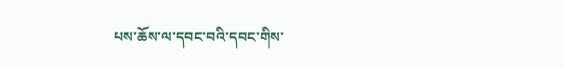པས་ཆོས་ལ་དབང་བའི་དབང་གིས་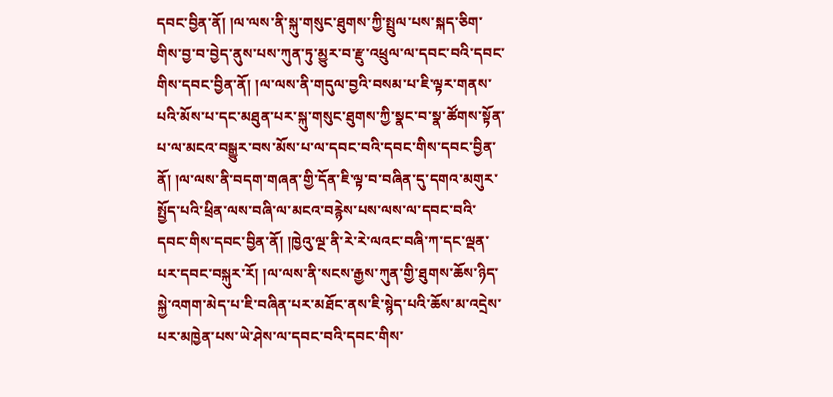དབང་བྱིན་ནོ། །ལ་ལས་ནི་སྐུ་གསུང་ཐུགས་ཀྱི་སྤྲུལ་པས་སྐད་ཅིག་གིས་བྱ་བ་བྱེད་ནུས་པས་ཀུན་ཏུ་མྱུར་བ་རྫུ་འཕྲུལ་ལ་དབང་བའི་དབང་གིས་དབང་བྱིན་ནོ། །ལ་ལས་ནི་གདུལ་བྱའི་བསམ་པ་ཇི་ལྟར་གནས་པའི་མོས་པ་དང་མཐུན་པར་སྐུ་གསུང་ཐུགས་ཀྱི་སྣང་བ་སྣ་ཚོགས་སྟོན་པ་ལ་མངའ་བསྒྱུར་བས་མོས་པ་ལ་དབང་བའི་དབང་གིས་དབང་བྱིན་ནོ། །ལ་ལས་ནི་བདག་གཞན་གྱི་དོན་ཇི་ལྟ་བ་བཞིན་དུ་དགའ་མགུར་སྤྱོད་པའི་ཕྲིན་ལས་བཞི་ལ་མངའ་བརྙེས་པས་ལས་ལ་དབང་བའི་དབང་གིས་དབང་བྱིན་ནོ། །ཁྱེའུ་ལྔ་ནི་རེ་རེ་ལའང་བཞི་ཀ་དང་ལྡན་པར་དབང་བསྐུར་རོ། །ལ་ལས་ནི་སངས་རྒྱས་ཀུན་གྱི་ཐུགས་ཆོས་ཉིད་སྐྱེ་འགག་མེད་པ་ཇི་བཞིན་པར་མཐོང་ནས་ཇི་སྙེད་པའི་ཆོས་མ་འདྲེས་པར་མཁྱེན་པས་ཡེ་ཤེས་ལ་དབང་བའི་དབང་གིས་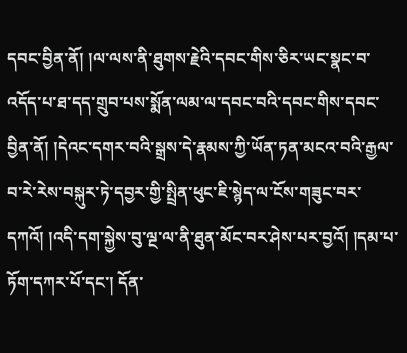དབང་བྱིན་ནོ། །ལ་ལས་ནི་ཐུགས་རྗེའི་དབང་གིས་ཅིར་ཡང་སྣང་བ་འདོད་པ་ཐ་དད་གྲུབ་པས་སྨོན་ལམ་ལ་དབང་བའི་དབང་གིས་དབང་བྱིན་ནོ། །དེའང་དགར་བའི་སྒྲས་དེ་རྣམས་ཀྱི་ཡོན་ཏན་མངའ་བའི་རྒྱལ་བ་རེ་རེས་བསྐུར་ཏེ་དབྱར་གྱི་སྤྲིན་ཕུང་ཇི་སྙེད་ལ་ངོས་གཟུང་བར་དཀའོ། །འདི་དག་སྐྱེས་བུ་ལྔ་ལ་ནི་ཐུན་མོང་བར་ཤེས་པར་བྱའོ། །དམ་པ་ཏོག་དཀར་པོ་དང་། དོན་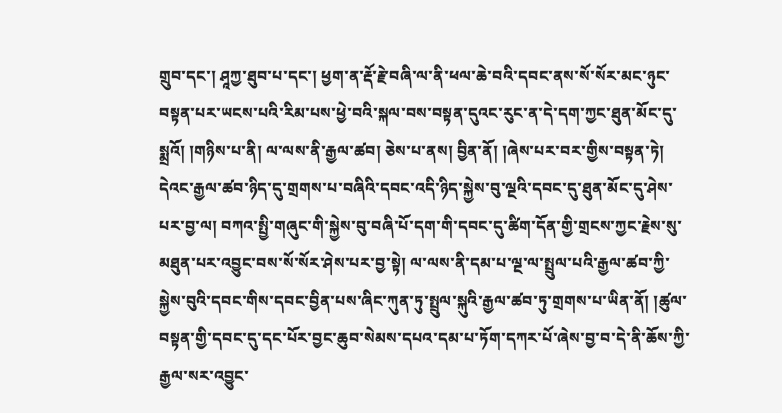གྲུབ་དང་། ཤཱཀྱ་ཐུབ་པ་དང་། ཕྱག་ན་རྡོ་རྗེ་བཞི་ལ་ནི་ཕལ་ཆེ་བའི་དབང་ནས་སོ་སོར་མང་ཉུང་བསྟན་པར་ཡངས་པའི་རིམ་པས་ཕྱེ་བའི་སྐལ་བས་བསྟན་དུའང་རུང་ན་དེ་དག་ཀྱང་ཐུན་མོང་དུ་སྨྲའོ། །གཉིས་པ་ནི། ལ་ལས་ནི་རྒྱལ་ཚབ། ཅེས་པ་ནས། བྱིན་ནོ། །ཞེས་པར་བར་གྱིས་བསྟན་ཏེ། དེའང་རྒྱལ་ཚབ་ཉིད་དུ་གྲགས་པ་བཞིའི་དབང་འདི་ཉིད་སྐྱེས་བུ་ལྔའི་དབང་དུ་ཐུན་མོང་དུ་ཤེས་པར་བྱ་ལ། བཀའ་སྤྱི་གཞུང་གི་སྐྱེས་བུ་བཞི་པོ་དག་གི་དབང་དུ་ཚིག་དོན་གྱི་གྲངས་ཀྱང་རྗེས་སུ་མཐུན་པར་འབྱུང་བས་སོ་སོར་ཤེས་པར་བྱ་སྟེ། ལ་ལས་ནི་དམ་པ་ལྔ་ལ་སྤྲུལ་པའི་རྒྱལ་ཚབ་ཀྱི་སྐྱེས་བུའི་དབང་གིས་དབང་བྱིན་པས་ཞིང་ཀུན་ཏུ་སྤྲུལ་སྐུའི་རྒྱལ་ཚབ་ཏུ་གྲགས་པ་ཡིན་ནོ། །ཚུལ་བསྟན་གྱི་དབང་དུ་དང་པོར་བྱང་ཆུབ་སེམས་དཔའ་དམ་པ་ཏོག་དཀར་པོ་ཞེས་བྱ་བ་དེ་ནི་ཆོས་ཀྱི་རྒྱལ་སར་འབྱུང་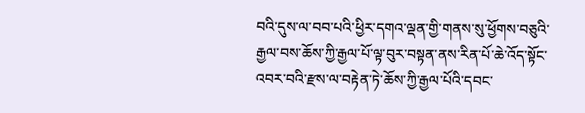བའི་དུས་ལ་བབ་པའི་ཕྱིར་དགའ་ལྡན་གྱི་གནས་སུ་ཕྱོགས་བཅུའི་རྒྱལ་བས་ཆོས་ཀྱི་རྒྱལ་པོ་ལྟ་བུར་བསྟན་ནས་རིན་པོ་ཆེ་འོད་སྟོང་འབར་བའི་རྫས་ལ་བརྟེན་ཏེ་ཆོས་ཀྱི་རྒྱལ་པོའི་དབང་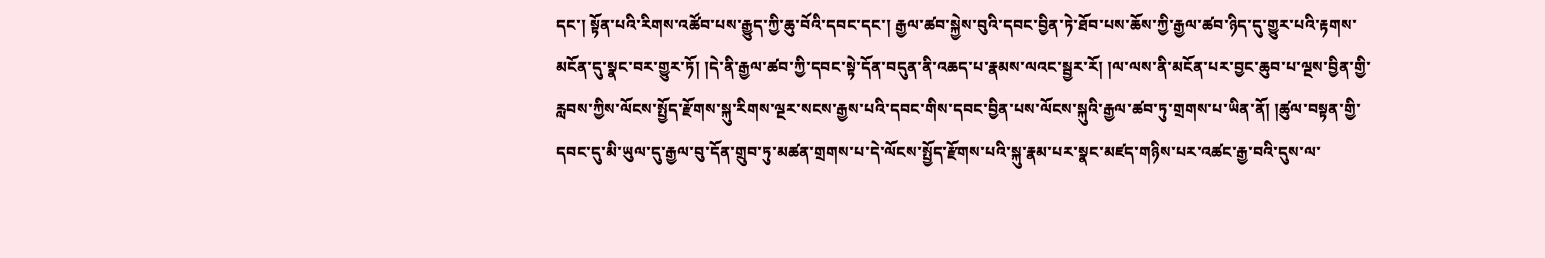དང་། སྟོན་པའི་རིགས་འཚོབ་པས་རྒྱུད་ཀྱི་ཆུ་བོའི་དབང་དང་། རྒྱལ་ཚབ་སྐྱེས་བུའི་དབང་བྱིན་ཏེ་ཐོབ་པས་ཆོས་ཀྱི་རྒྱལ་ཚབ་ཉིད་དུ་གྱུར་པའི་རྟགས་མངོན་དུ་སྣང་བར་གྱུར་ཏོ། །དེ་ནི་རྒྱལ་ཚབ་ཀྱི་དབང་སྟེ་དོན་བདུན་ནི་འཆད་པ་རྣམས་ལའང་སྦྱར་རོ། །ལ་ལས་ནི་མངོན་པར་བྱང་ཆུབ་པ་ལྔས་བྱིན་གྱི་རླབས་ཀྱིས་ལོངས་སྤྱོད་རྫོགས་སྐུ་རིགས་ལྔར་སངས་རྒྱས་པའི་དབང་གིས་དབང་བྱིན་པས་ལོངས་སྐུའི་རྒྱལ་ཚབ་ཏུ་གྲགས་པ་ཡིན་ནོ། །ཚུལ་བསྟན་གྱི་དབང་དུ་མི་ཡུལ་དུ་རྒྱལ་བུ་དོན་གྲུབ་ཏུ་མཚན་གྲགས་པ་དེ་ལོངས་སྤྱོད་རྫོགས་པའི་སྐུ་རྣམ་པར་སྣང་མཛད་གཉིས་པར་འཚང་རྒྱ་བའི་དུས་ལ་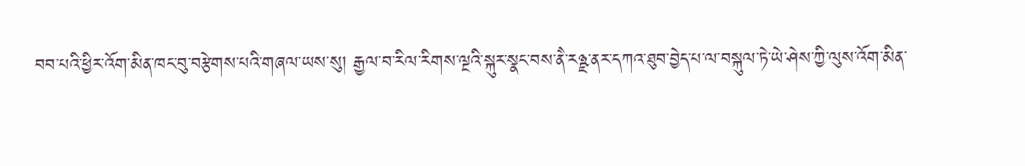བབ་པའི་ཕྱིར་འོག་མིན་ཁང་བུ་བརྩེགས་པའི་གཞལ་ཡས་སུ། རྒྱལ་བ་རིལ་རིགས་ལྔའི་སྐུར་སྣང་བས་ནཻ་རཉྫ་ནར་དཀའ་ཐུབ་བྱེད་པ་ལ་བསྐུལ་ཏེ་ཡེ་ཤེས་ཀྱི་ལུས་འོག་མིན་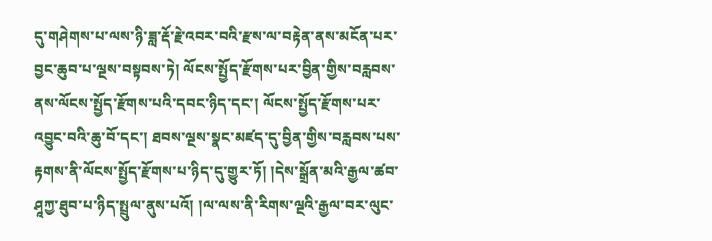དུ་གཤེགས་པ་ལས་ཉི་ཟླ་རྡོ་རྗེ་འབར་བའི་རྫས་ལ་བརྟེན་ནས་མངོན་པར་བྱང་ཆུབ་པ་ལྔས་བསྟབས་ཏེ། ལོངས་སྤྱོད་རྫོགས་པར་བྱིན་གྱིས་བརླབས་ནས་ལོངས་སྤྱོད་རྫོགས་པའི་དབང་ཉིད་དང་། ལོངས་སྤྱོད་རྫོགས་པར་འབྱུང་བའི་ཆུ་བོ་དང་། ཐབས་ལྔས་སྣང་མཛད་དུ་བྱིན་གྱིས་བརླབས་པས་རྟགས་ནི་ལོངས་སྤྱོད་རྫོགས་པ་ཉིད་དུ་གྱུར་ཏོ། །དེས་སྒྲོན་མའི་རྒྱལ་ཚབ་ཤཱཀྱ་ཐུབ་པ་ཉིད་སྤྲུལ་ནུས་པའོ། །ལ་ལས་ནི་རིགས་ལྔའི་རྒྱལ་བར་ལུང་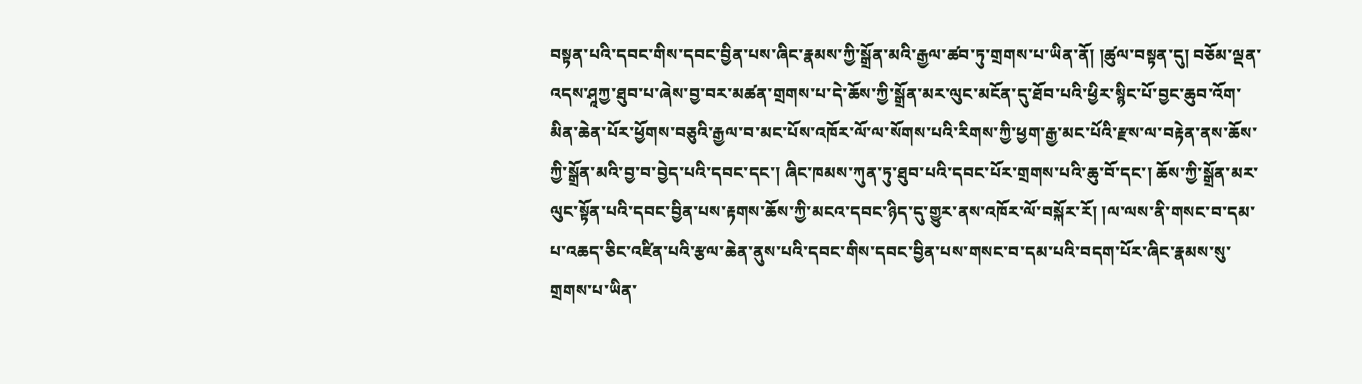བསྟན་པའི་དབང་གིས་དབང་བྱིན་པས་ཞིང་རྣམས་ཀྱི་སྒྲོན་མའི་རྒྱལ་ཚབ་ཏུ་གྲགས་པ་ཡིན་ནོ། །ཚུལ་བསྟན་དུ། བཅོམ་ལྡན་འདས་ཤཱཀྱ་ཐུབ་པ་ཞེས་བྱ་བར་མཚན་གྲགས་པ་དེ་ཆོས་ཀྱི་སྒྲོན་མར་ལུང་མངོན་དུ་ཐོབ་པའི་ཕྱིར་སྙིང་པོ་བྱང་ཆུབ་འོག་མིན་ཆེན་པོར་ཕྱོགས་བཅུའི་རྒྱལ་བ་མང་པོས་འཁོར་ལོ་ལ་སོགས་པའི་རིགས་ཀྱི་ཕྱག་རྒྱ་མང་པོའི་རྫས་ལ་བརྟེན་ནས་ཆོས་ཀྱི་སྒྲོན་མའི་བྱ་བ་བྱེད་པའི་དབང་དང་། ཞིང་ཁམས་ཀུན་ཏུ་ཐུབ་པའི་དབང་པོར་གྲགས་པའི་ཆུ་བོ་དང་། ཆོས་ཀྱི་སྒྲོན་མར་ལུང་སྟོན་པའི་དབང་བྱིན་པས་རྟགས་ཆོས་ཀྱི་མངའ་དབང་ཉིད་དུ་གྱུར་ནས་འཁོར་ལོ་བསྐོར་རོ། །ལ་ལས་ནི་གསང་བ་དམ་པ་འཆད་ཅིང་འཛིན་པའི་རྩལ་ཆེན་ནུས་པའི་དབང་གིས་དབང་བྱིན་པས་གསང་བ་དམ་པའི་བདག་པོར་ཞིང་རྣམས་སུ་གྲགས་པ་ཡིན་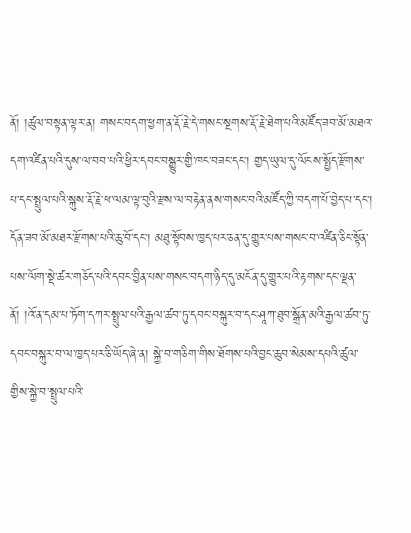ནོ། །ཚུལ་བསྟན་ལྟར་ན། གསང་བདག་ཕྱག་ན་རྡོ་རྗེ་དེ་གསང་སྔགས་རྡོ་རྗེ་ཐེག་པའི་མཛོད་ཟབ་མོ་མཐའ་དག་འཛིན་པའི་དུས་ལ་བབ་པའི་ཕྱིར་དབང་བསྒྱུར་གྱི་ཁང་བཟང་དང་། གྱད་ཡུལ་དུ་ལོངས་སྤྱོད་རྫོགས་པ་དང་སྤྲུལ་པའི་སྐུས་རྡོ་རྗེ་ཕ་ལམ་ལྟ་བུའི་རྫས་ལ་བརྟེན་ནས་གསང་བའི་མཛོད་ཀྱི་བདག་པོ་བྱེད་པ་དང་། དོན་ཟབ་མོ་མཐར་རྫོགས་པའི་ཆུ་བོ་དང་། མཐུ་སྟོབས་ཁྱད་པར་ཅན་དུ་གྱུར་པས་གསང་བ་འཛིན་ཅིང་སྟོན་པས་ལོག་སྡེ་ཚར་གཅོད་པའི་དབང་བྱིན་པས་གསང་བདག་ཉིད་དུ་མངོན་དུ་གྱུར་པའི་རྟགས་དང་ལྡན་ནོ། །འོ་ན་དམ་པ་ཏོག་དཀར་སྤྲུལ་པའི་རྒྱལ་ཚབ་ཏུ་དབང་བསྐུར་བ་དང་ཤཱཀ་ཐུབ་སྒྲོན་མའི་རྒྱལ་ཚབ་ཏུ་དབང་བསྐུར་བ་ལ་ཁྱད་པར་ཅི་ཡོད་ཞེ་ན། སྐྱེ་བ་གཅིག་གིས་ཐོགས་པའི་བྱང་ཆུབ་སེམས་དཔའི་ཚུལ་གྱིས་སྐྱེ་བ་སྤྲུལ་པའི་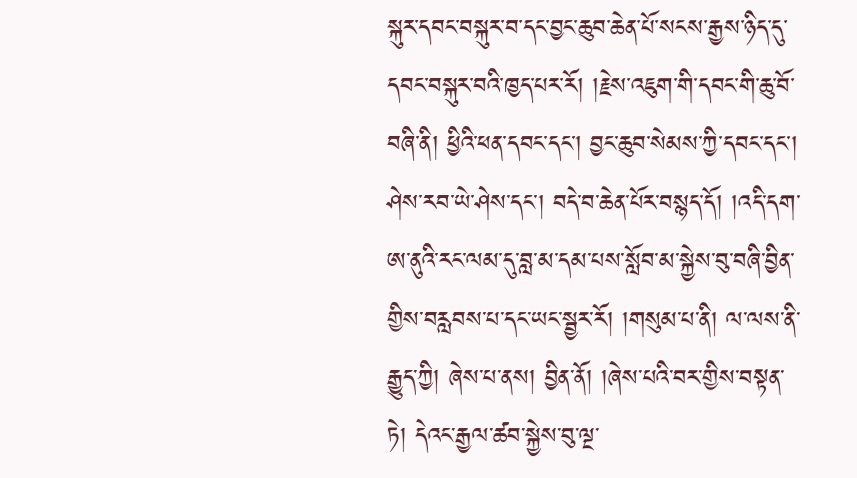སྐུར་དབང་བསྐུར་བ་དང་བྱང་ཆུབ་ཆེན་པོ་སངས་རྒྱས་ཉིད་དུ་དབང་བསྐུར་བའི་ཁྱད་པར་རོ། །རྗེས་འཇུག་གི་དབང་གི་ཆུ་བོ་བཞི་ནི། ཕྱིའི་ཕན་དབང་དང་། བྱང་ཆུབ་སེམས་ཀྱི་དབང་དང་། ཤེས་རབ་ཡེ་ཤེས་དང་། བདེ་བ་ཆེན་པོར་བསྙད་དོ། །འདི་དག་ཨ་ནུའི་རང་ལམ་དུ་བླ་མ་དམ་པས་སློབ་མ་སྐྱེས་བུ་བཞི་བྱིན་གྱིས་བརླབས་པ་དང་ཡང་སྦྱར་རོ། །གསུམ་པ་ནི། ལ་ལས་ནི་རྒྱུད་ཀྱི། ཞེས་པ་ནས། བྱིན་ནོ། །ཞེས་པའི་བར་གྱིས་བསྟན་ཏེ། དེའང་རྒྱལ་ཚབ་སྐྱེས་བུ་ལྔ་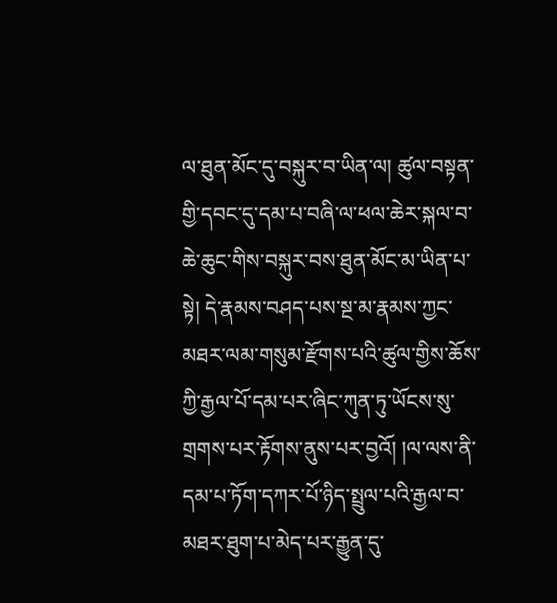ལ་ཐུན་མོང་དུ་བསྐུར་བ་ཡིན་ལ། ཚུལ་བསྟན་གྱི་དབང་དུ་དམ་པ་བཞི་ལ་ཕལ་ཆེར་སྐལ་བ་ཆེ་ཆུང་གིས་བསྐུར་བས་ཐུན་མོང་མ་ཡིན་པ་སྟེ། དེ་རྣམས་བཤད་པས་སྔ་མ་རྣམས་ཀྱང་མཐར་ལམ་གསུམ་རྫོགས་པའི་ཚུལ་གྱིས་ཆོས་ཀྱི་རྒྱལ་པོ་དམ་པར་ཞིང་ཀུན་ཏུ་ཡོངས་སུ་གྲགས་པར་རྟོགས་ནུས་པར་བྱའོ། །ལ་ལས་ནི་དམ་པ་ཏོག་དཀར་པོ་ཉིད་སྤྲུལ་པའི་རྒྱལ་བ་མཐར་ཐུག་པ་མེད་པར་རྒྱུན་དུ་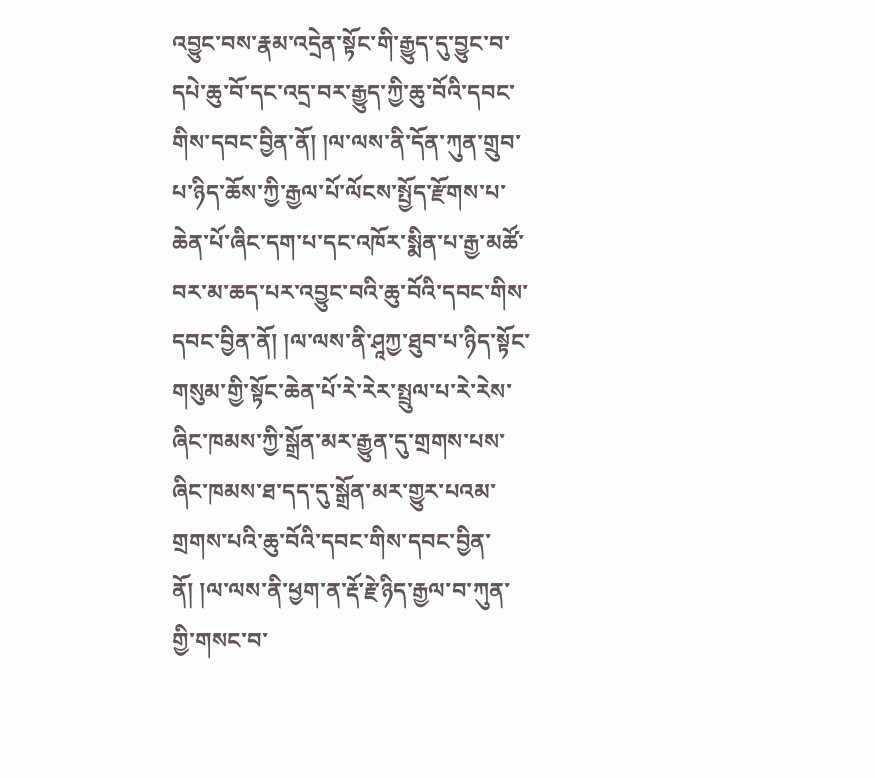འབྱུང་བས་རྣམ་འདྲེན་སྟོང་གི་རྒྱུད་དུ་བྱུང་བ་དཔེ་ཆུ་བོ་དང་འདྲ་བར་རྒྱུད་ཀྱི་ཆུ་བོའི་དབང་གིས་དབང་བྱིན་ནོ། །ལ་ལས་ནི་དོན་ཀུན་གྲུབ་པ་ཉིད་ཆོས་ཀྱི་རྒྱལ་པོ་ལོངས་སྤྱོད་རྫོགས་པ་ཆེན་པོ་ཞིང་དག་པ་དང་འཁོར་སྨིན་པ་རྒྱ་མཚོ་བར་མ་ཆད་པར་འབྱུང་བའི་ཆུ་བོའི་དབང་གིས་དབང་བྱིན་ནོ། །ལ་ལས་ནི་ཤཱཀྱ་ཐུབ་པ་ཉིད་སྟོང་གསུམ་གྱི་སྟོང་ཆེན་པོ་རེ་རེར་སྤྲུལ་པ་རེ་རེས་ཞིང་ཁམས་ཀྱི་སྒྲོན་མར་རྒྱུན་དུ་གྲགས་པས་ཞིང་ཁམས་ཐ་དད་དུ་སྒྲོན་མར་གྱུར་པའམ་གྲགས་པའི་ཆུ་བོའི་དབང་གིས་དབང་བྱིན་ནོ། །ལ་ལས་ནི་ཕྱག་ན་རྡོ་རྗེ་ཉིད་རྒྱལ་བ་ཀུན་གྱི་གསང་བ་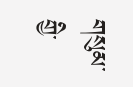གསུམ་གྱི་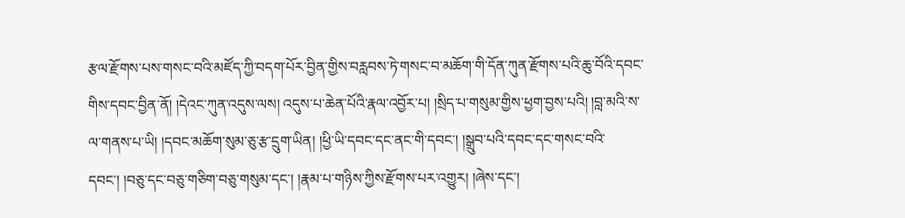རྩལ་རྫོགས་པས་གསང་བའི་མཛོད་ཀྱི་བདག་པོར་བྱིན་གྱིས་བརླབས་ཏེ་གསང་བ་མཆོག་གི་དོན་ཀུན་རྫོགས་པའི་ཆུ་བོའི་དབང་གིས་དབང་བྱིན་ནོ། །དེའང་ཀུན་འདུས་ལས། འདུས་པ་ཆེན་པོའི་རྣལ་འབྱོར་པ། །སྲིད་པ་གསུམ་གྱིས་ཕྱག་བྱས་པའི། །བླ་མའི་ས་ལ་གནས་པ་ཡི། །དབང་མཆོག་སུམ་ཅུ་རྩ་དྲུག་ཡིན། །ཕྱི་ཡི་དབང་དང་ནང་གི་དབང་། །སྒྲུབ་པའི་དབང་དང་གསང་བའི་དབང་། །བཅུ་དང་བཅུ་གཅིག་བཅུ་གསུམ་དང་། །རྣམ་པ་གཉིས་ཀྱིས་རྫོགས་པར་འགྱུར། །ཞེས་དང་།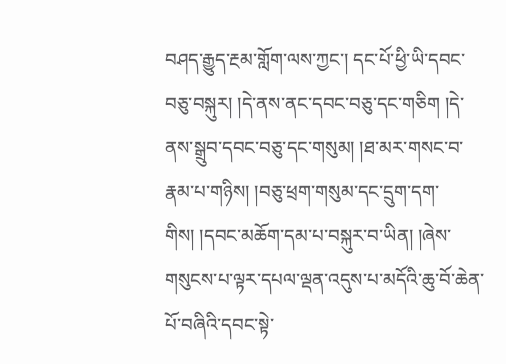བཤད་རྒྱུད་རྔམ་གློག་ལས་ཀྱང་། དང་པོ་ཕྱི་ཡི་དབང་བཅུ་བསྐུར། །དེ་ནས་ནང་དབང་བཅུ་དང་གཅིག །དེ་ནས་སྒྲུབ་དབང་བཅུ་དང་གསུམ། །ཐ་མར་གསང་བ་རྣམ་པ་གཉིས། །བཅུ་ཕྲག་གསུམ་དང་དྲུག་དག་གིས། །དབང་མཆོག་དམ་པ་བསྐུར་བ་ཡིན། །ཞེས་གསུངས་པ་ལྟར་དཔལ་ལྡན་འདུས་པ་མདོའི་ཆུ་བོ་ཆེན་པོ་བཞིའི་དབང་སྟེ་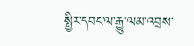སྤྱིར་དབང་ལ་རྒྱུ་ལམ་འབྲས་